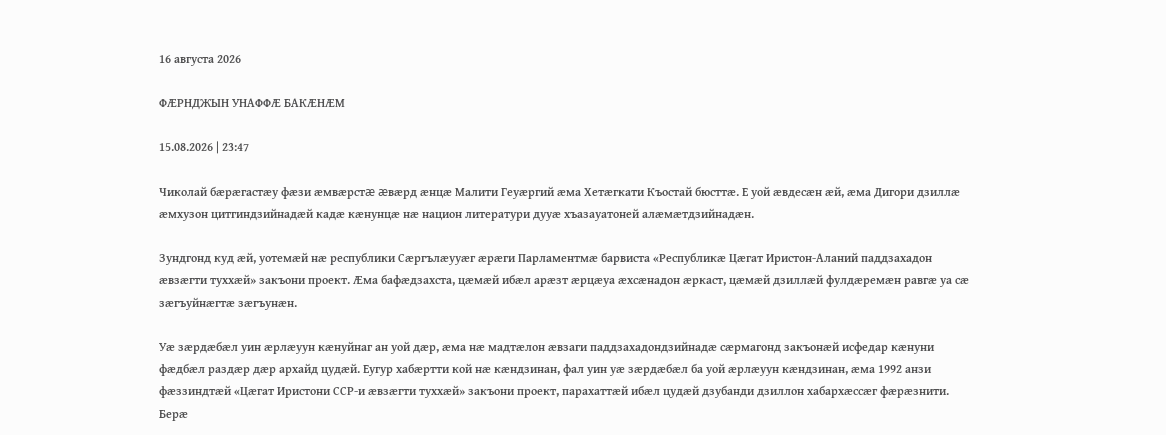16 августа 2026

ФÆРНДЖЫН УНАФФÆ БАКÆНÆМ

15.08.2026 | 23:47

Чиколай бæрæгастæу фæзи æмвæрстæ æвæрд æнцæ Малити Геуæргий æма Хетæгкати Къостай бюсттæ. Е уой æвдесæн æй, æма Дигори дзиллæ æмхузон цитгиндзийнадæй кадæ кæнунцæ нæ национ литератури дууæ хъазауатоней алæмæтдзийнадæн.

Зундгонд куд æй, уотемæй нæ республики Сæргълæууæг æрæги Парламентмæ барвиста «Республикæ Цæгат Иристон-Аланий паддзахадон æвзæгти туххæй» закъони проект. Æма бафæдзахста, цæмæй ибæл арæзт æрцæуа æхсæнадон æркаст, цæмæй дзиллæй фулдæремæн равгæ уа сæ зæгъуйнæгтæ зæгъунæн.

Уæ зæрдæбæл уин æрлæуун кæнуйнаг ан уой дæр, æма нæ мадтæлон æвзаги паддзахадондзийнадæ сæрмагонд закъонæй исфедар кæнуни фæдбæл раздæр дæр архайд цудæй. Еугур хабæртти кой нæ кæндзинан, фал уин уæ зæрдæбæл ба уой æрлæуун кæндзинан, æма 1992 анзи фæззиндтæй «Цæгат Иристони ССР-и æвзæгти туххæй» закъони проект, парахаттæй ибæл цудæй дзубанди дзиллон хабархæссæг фæрæзнити. Берæ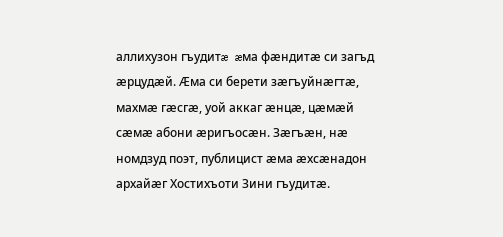аллихузон гъудитæ æма фæндитæ си загъд æрцудæй. Æма си берети зæгъуйнæгтæ, махмæ гæсгæ, уой аккаг æнцæ, цæмæй сæмæ абони æригъосæн. Зæгъæн, нæ номдзуд поэт, публицист æма æхсæнадон архайæг Хостихъоти Зини гъудитæ.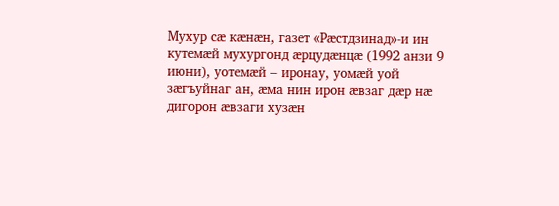Мухур сæ кæнæн, газет «Рæстдзинад»-и ин кутемæй мухургонд æрцудæнцæ (1992 анзи 9 июни), уотемæй – иронау, уомæй уой зæгъуйнаг ан, æма нин ирон æвзаг дæр нæ дигорон æвзаги хузæн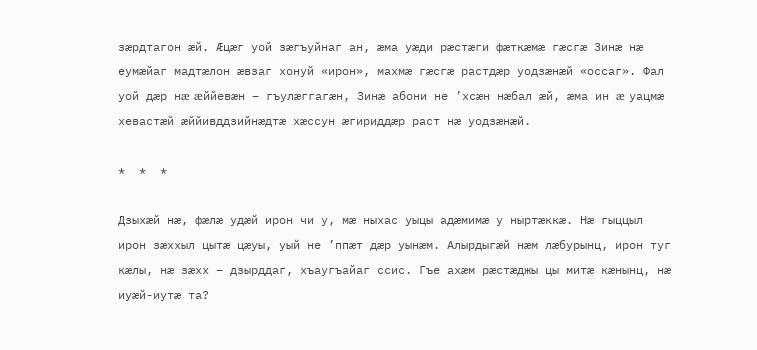зæрдтагон æй. Æцæг уой зæгъуйнаг ан, æма уæди рæстæги фæткæмæ гæсгæ Зинæ нæ еумæйаг мадтæлон æвзаг хонуй «ирон», махмæ гæсгæ растдæр уодзæнæй «оссаг». Фал уой дæр нæ æййевæн – гъулæггагæн, Зинæ абони не ’хсæн нæбал æй, æма ин æ уацмæ хевастæй æййивддзийнæдтæ хæссун æгириддæр раст нæ уодзæнæй.

*  *  *

Дзыхæй нæ, фæлæ удæй ирон чи у, мæ ныхас уыцы адæмимæ у ныртæккæ. Нæ гыццыл ирон зæххыл цытæ цæуы, уый не ’ппæт дæр уынæм. Алырдыгæй нæм лæбурынц, ирон туг кæлы, нæ зæхх – дзырддаг, хъаугъайаг ссис. Гъе ахæм рæстæджы цы митæ кæнынц, нæ иуæй-иутæ та?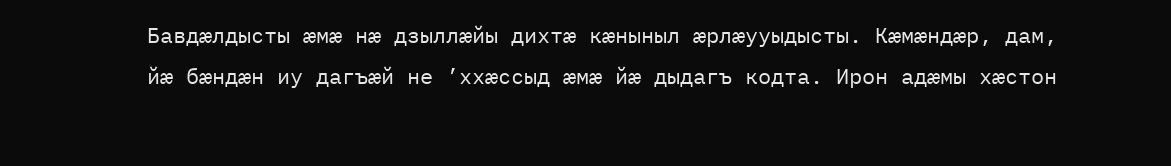Бавдæлдысты æмæ нæ дзыллæйы дихтæ кæныныл æрлæууыдысты. Кæмæндæр, дам, йæ бæндæн иу дагъæй не ’ххæссыд æмæ йæ дыдагъ кодта. Ирон адæмы хæстон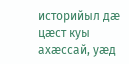историйыл дæ цæст куы ахæссай, уæд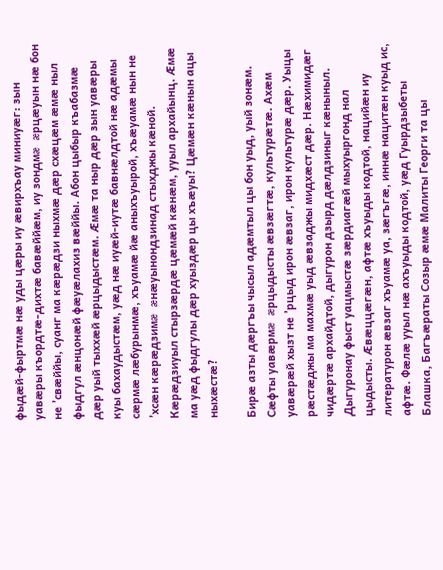фыдæй-фыртмæ нæ уды цæры иу æвирхъау миниуæг: зын уавæры къордтæ-дихтæ бавæййæм, иу зондмæ æрцæуын нæ бон не ’свæййы, суанг ма кæрæдзи ныхмæ дæр схæцæм æмæ ныл фыдгул æнцонæй фæуæлахиз вæййы. Абон цыбыр къабазмæ дæр уый тыххæй æрцыдыстæм. Æмæ та ныр дæр зын уавæры куы бахаудыстæм, уæд нæ иуæй-иутæ бавнæлдтой нæ адæмы сæрмæ лæбурынмæ, хъуамæ йæ аныхъуырой, хъæуамæ нын не ’хсæн кæрæдзимæ æнæуынондзинад стыхджы кæной. Кæрæдзиуыл стырзæрдæ цæмæй кæнæм, ууыл архайынц. Æмæ ма уæд фыдгулы дæр хуыздæр цы хъæуы? Цæмæн кæнын ацы ныхæстæ?

Бирæ азты дæргъы чысыл адæмтыл цы бон уыд, уый зонæм. Сæфты уавæрмæ æрцыдысты æвзæгтæ, культурæтæ. Ахæм уавæрæй хызт не ’рцыд ирон æвзаг, ирон культурæ дæр. Уыцы рæстæджы ма махмæ уыд æвзаджы мидхæст дæр. Нæхимидæг чидæртæ архайдтой, дыгурон дзырд дæлдзиныг кæныныл. Дыгуронау фыст уацмыстæ зæрдиагæй мыхуыргонд нал цыдысты. Æвæццæгæн, афтæ хъуыды кодтой, нацийæн иу литературон æвзаг хъуамæ уа, зæгъгæ, иннæ нацитæн куыд ис, афтæ. Фæлæ ууыл нæ ахъуыды кодтой, уæд Гуырдзыбеты Блашка, Багъæраты Созыр æмæ Малиты Георги та цы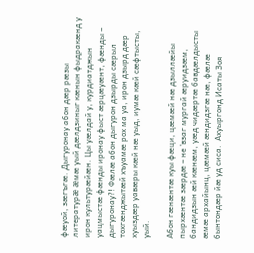фæуой, зæгъгæ. Дыгуронау абон дæр рæзы литературæ æмæ уый дæлдзиныг кæнын фыдракæнд у ирон культурæйæн. Цы уæлдай у, курдиатджын уацмыстæ фæнды иронау фыст æрцæуæнт, фæнды – дыгуронау?! Фæлæ абон дыгурон дзырды сæрыл тохгæнджытæй хъуамæ рох ма уа, ирон дзырд дæр хуыздæр уавæры кæй нæ уыд, иумæ кæй сæфтысты, уый.

Абон гæнæнтæ куы фæци, цæмæй нæ дзыллæйы пырхæнтæ зæрдæ – не ’взаг мургай æруидзæм, бандидзын æй кæнæм, уæд чидæртæ бавдæлдысты æмæ архайынц, цæмæй æндидзгæ нæ, фæлæ бынтондæр йæ уд сиса.  Ахуыргонд Исаты Зоя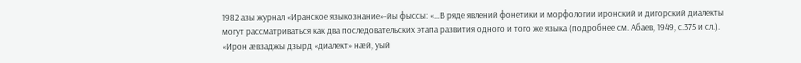1982 азы журнал «Иранское языкознание»-йы фыссы: «…В ряде явлений фонетики и морфологии иронский и дигорский диалекты могут рассматриваться как два последовательских этапа развития одного и того же языка (подробнее см. Абаев, 1949, с.375 и сл.). «Ирон æвзаджы дзырд «диалект» нæй, уый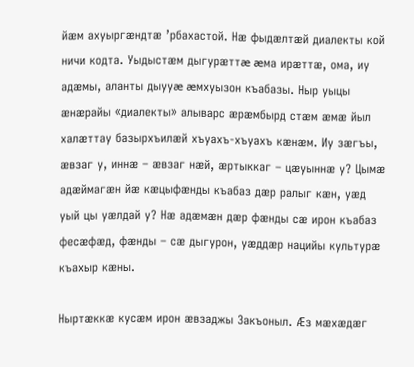йæм ахуыргæндтæ ’рбахастой. Нæ фыдæлтæй диалекты кой ничи кодта. Уыдыстæм дыгурæттæ æма ирæттæ, ома, иу адæмы, аланты дыууæ æмхуызон къабазы. Ныр уыцы æнæрайы «диалекты» алыварс æрæмбырд стæм æмæ йыл халæттау базырхъилæй хъуахъ-хъуахъ кæнæм. Иу зæгъы, æвзаг у, иннæ – æвзаг нæй, æртыккаг – цæуыннæ у? Цымæ адæймагæн йæ кæцыфæнды къабаз дæр ралыг кæн, уæд уый цы уæлдай у? Нæ адæмæн дæр фæнды сæ ирон къабаз фесæфæд, фæнды – сæ дыгурон, уæддæр нацийы культурæ къахыр кæны.

Ныртæккæ кусæм ирон æвзаджы Закъоныл. Æз мæхæдæг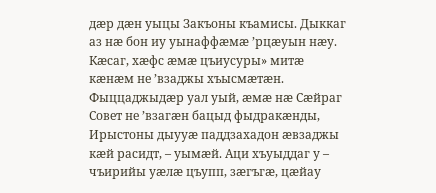дæр дæн уыцы Закъоны къамисы. Дыккаг аз нæ бон иу уынаффæмæ ’рцæуын нæу. Кæсаг, хæфс æмæ цъиусуры» митæ кæнæм не ’взаджы хъысмæтæн. Фыццаджыдæр уал уый, æмæ нæ Сæйраг Совет не ’взагæн бацыд фыдракæнды, Ирыстоны дыууæ паддзахадон æвзаджы кæй расидт, – уымæй. Аци хъуыддаг у – чъирийы уæлæ цъупп, зæгъгæ, цæйау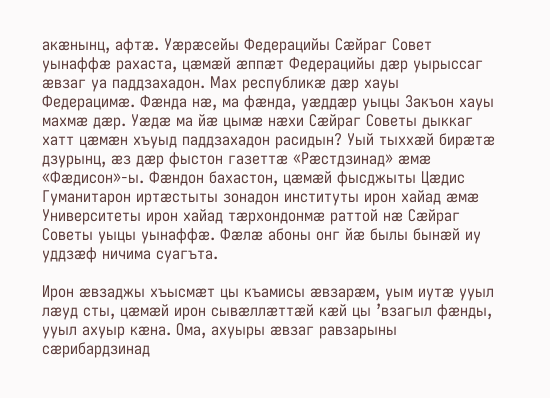акæнынц, афтæ. Уæрæсейы Федерацийы Сæйраг Совет уынаффæ рахаста, цæмæй æппæт Федерацийы дæр уырыссаг æвзаг уа паддзахадон. Мах республикæ дæр хауы Федерацимæ. Фæнда нæ, ма фæнда, уæддæр уыцы Закъон хауы махмæ дæр. Уæдæ ма йæ цымæ нæхи Сæйраг Советы дыккаг хатт цæмæн хъуыд паддзахадон расидын? Уый тыххæй бирæтæ дзурынц, æз дæр фыстон газеттæ «Рæстдзинад» æмæ «Фæдисон»-ы. Фæндон бахастон, цæмæй фысджыты Цæдис Гуманитарон иртæстыты зонадон институты ирон хайад æмæ Университеты ирон хайад тæрхондонмæ раттой нæ Сæйраг Советы уыцы уынаффæ. Фæлæ абоны онг йæ былы бынæй иу уддзæф ничима суагъта.

Ирон æвзаджы хъысмæт цы къамисы æвзарæм, уым иутæ ууыл лæуд сты, цæмæй ирон сывæллæттæй кæй цы ’взагыл фæнды, ууыл ахуыр кæна. Ома, ахуыры æвзаг равзарыны сæрибардзинад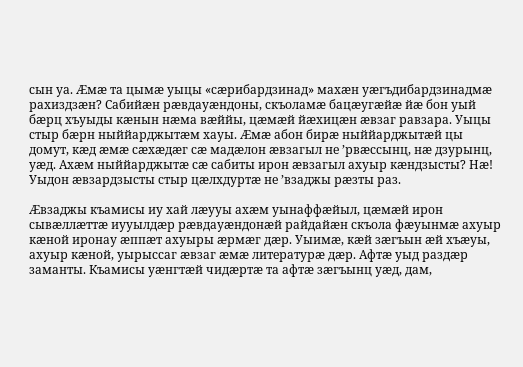сын уа. Æмæ та цымæ уыцы «сæрибардзинад» махæн уæгъдибардзинадмæ рахиздзæн? Сабийæн рæвдауæндоны, скъоламæ бацæугæйæ йæ бон уый бæрц хъуыды кæнын нæма вæййы, цæмæй йæхицæн æвзаг равзара. Уыцы стыр бæрн ныййарджытæм хауы. Æмæ абон бирæ ныййарджытæй цы домут, кæд æмæ сæхæдæг сæ мадæлон æвзагыл не ’рвæссынц, нæ дзурынц, уæд. Ахæм ныййарджытæ сæ сабиты ирон æвзагыл ахуыр кæндзысты? Нæ! Уыдон æвзардзысты стыр цæлхдуртæ не ’взаджы рæзты раз.

Æвзаджы къамисы иу хай лæууы ахæм уынаффæйыл, цæмæй ирон сывæллæттæ иууылдæр рæвдауæндонæй райдайæн скъола фæуынмæ ахуыр кæной иронау æппæт ахуыры æрмæг дæр. Уыимæ, кæй зæгъын æй хъæуы, ахуыр кæной, уырыссаг æвзаг æмæ литературæ дæр. Афтæ уыд раздæр заманты. Къамисы уæнгтæй чидæртæ та афтæ зæгъынц уæд, дам,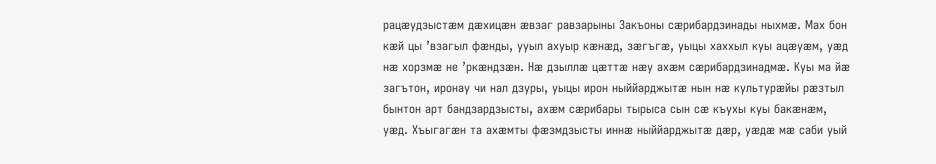рацæудзыстæм дæхицæн æвзаг равзарыны Закъоны сæрибардзинады ныхмæ. Мах бон кæй цы ’взагыл фæнды, ууыл ахуыр кæнæд, зæгъгæ, уыцы хаххыл куы ацæуæм, уæд нæ хорзмæ не ’ркæндзæн. Нæ дзыллæ цæттæ нæу ахæм сæрибардзинадмæ. Куы ма йæ загътон, иронау чи нал дзуры, уыцы ирон ныййарджытæ нын нæ культурæйы рæзтыл бынтон арт бандзардзысты, ахæм сæрибары тырыса сын сæ къухы куы бакæнæм, уæд. Хъыгагæн та ахæмты фæзмдзысты иннæ ныййарджытæ дæр, уæдæ мæ саби уый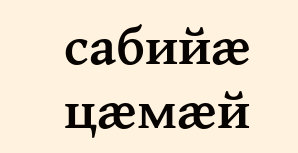сабийæ цæмæй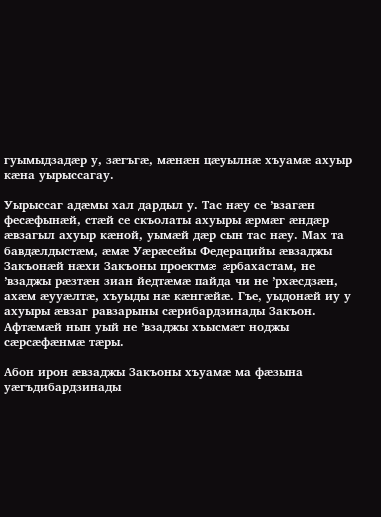гуымыдзадæр у, зæгъгæ, мæнæн цæуылнæ хъуамæ ахуыр кæна уырыссагау.

Уырыссаг адæмы хал дардыл у. Тас нæу се ’взагæн фесæфынæй, стæй се скъолаты ахуыры æрмæг æндæр æвзагыл ахуыр кæной, уымæй дæр сын тас нæу. Мах та бавдæлдыстæм, æмæ Уæрæсейы Федерацийы æвзаджы Закъонæй нæхи Закъоны проектмæ æрбахастам, не ’взаджы рæзтæн зиан йедтæмæ пайда чи не ’рхæсдзæн, ахæм æууæлтæ, хъуыды нæ кæнгæйæ. Гъе, уыдонæй иу у ахуыры æвзаг равзарыны сæрибардзинады Закъон. Афтæмæй нын уый не ’взаджы хъысмæт ноджы сæрсæфæнмæ тæры.

Абон ирон æвзаджы Закъоны хъуамæ ма фæзына уæгъдибардзинады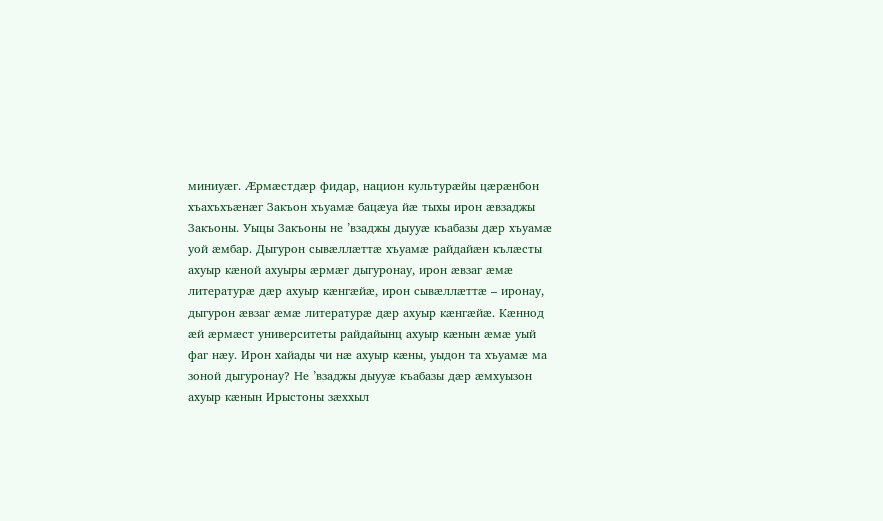миниуæг. Æрмæстдæр фидар, национ культурæйы цæрæнбон хъахъхъæнæг Закъон хъуамæ бацæуа йæ тыхы ирон æвзаджы Закъоны. Уыцы Закъоны не ’взаджы дыууæ къабазы дæр хъуамæ уой æмбар. Дыгурон сывæллæттæ хъуамæ райдайæн кълæсты ахуыр кæной ахуыры æрмæг дыгуронау, ирон æвзаг æмæ литературæ дæр ахуыр кæнгæйæ, ирон сывæллæттæ – иронау, дыгурон æвзаг æмæ литературæ дæр ахуыр кæнгæйæ. Кæннод æй æрмæст университеты райдайынц ахуыр кæнын æмæ уый фаг нæу. Ирон хайады чи нæ ахуыр кæны, уыдон та хъуамæ ма зоной дыгуронау? Не ’взаджы дыууæ къабазы дæр æмхуызон ахуыр кæнын Ирыстоны зæххыл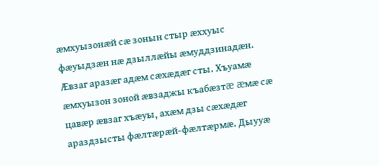æмхуызонæй сæ зонын стыр æххуыс фæуыдзæн нæ дзыллæйы æмуддзинадæн. Æвзаг аразæг адæм сæхæдæг сты. Хъуамæ æмхуызон зоной æвзаджы къабæзтæ æмæ сæ цавæр æвзаг хъæуы, ахæм дзы сæхæдæг араздзысты фæлтæрæй-фæлтæрмæ. Дыууæ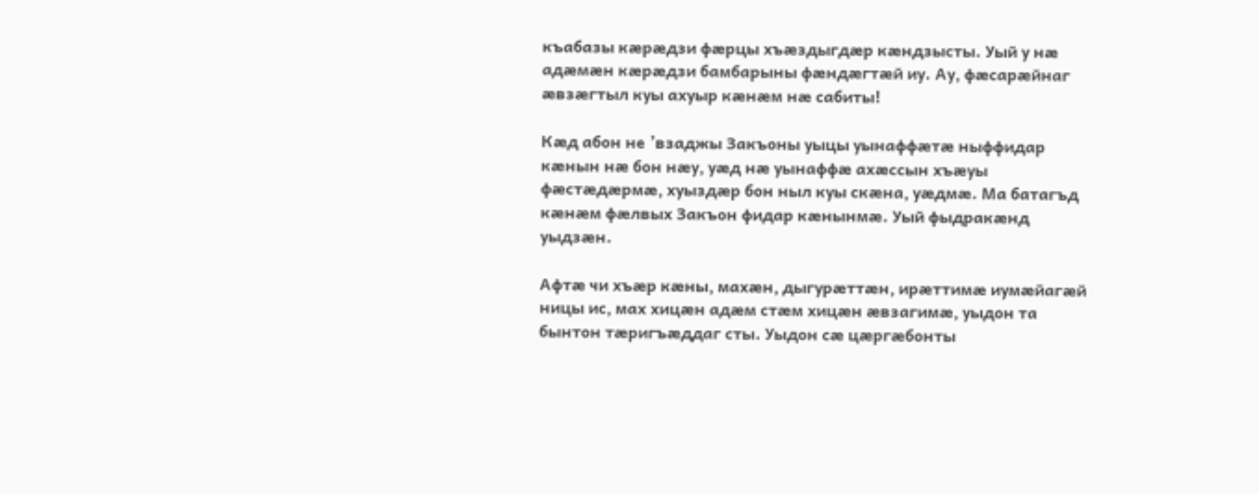къабазы кæрæдзи фæрцы хъæздыгдæр кæндзысты. Уый у нæ адæмæн кæрæдзи бамбарыны фæндæгтæй иу. Ау, фæсарæйнаг æвзæгтыл куы ахуыр кæнæм нæ сабиты!

Кæд абон не ’взаджы Закъоны уыцы уынаффæтæ ныффидар кæнын нæ бон нæу, уæд нæ уынаффæ ахæссын хъæуы фæстæдæрмæ, хуыздæр бон ныл куы скæна, уæдмæ. Ма батагъд кæнæм фæлвых Закъон фидар кæнынмæ. Уый фыдракæнд уыдзæн.

Афтæ чи хъæр кæны, махæн, дыгурæттæн, ирæттимæ иумæйагæй ницы ис, мах хицæн адæм стæм хицæн æвзагимæ, уыдон та бынтон тæригъæддаг сты. Уыдон сæ цæргæбонты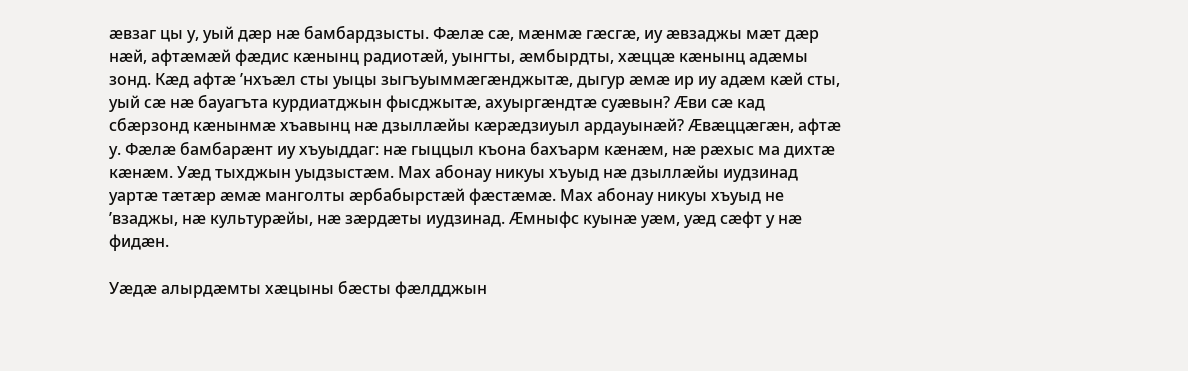æвзаг цы у, уый дæр нæ бамбардзысты. Фæлæ сæ, мæнмæ гæсгæ, иу æвзаджы мæт дæр нæй, афтæмæй фæдис кæнынц радиотæй, уынгты, æмбырдты, хæццæ кæнынц адæмы зонд. Кæд афтæ ’нхъæл сты уыцы зыгъуыммæгæнджытæ, дыгур æмæ ир иу адæм кæй сты, уый сæ нæ бауагъта курдиатджын фысджытæ, ахуыргæндтæ суæвын? Æви сæ кад сбæрзонд кæнынмæ хъавынц нæ дзыллæйы кæрæдзиуыл ардауынæй? Æвæццæгæн, афтæ у. Фæлæ бамбарæнт иу хъуыддаг: нæ гыццыл къона бахъарм кæнæм, нæ рæхыс ма дихтæ кæнæм. Уæд тыхджын уыдзыстæм. Мах абонау никуы хъуыд нæ дзыллæйы иудзинад уартæ тæтæр æмæ манголты æрбабырстæй фæстæмæ. Мах абонау никуы хъуыд не ’взаджы, нæ культурæйы, нæ зæрдæты иудзинад. Æмныфс куынæ уæм, уæд сæфт у нæ фидæн.

Уæдæ алырдæмты хæцыны бæсты фæлдджын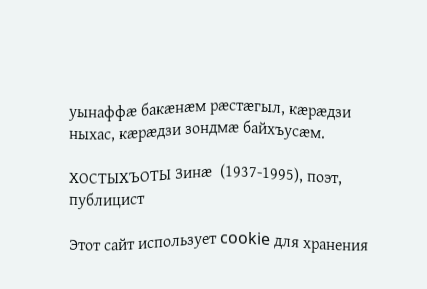уынаффæ бакæнæм рæстæгыл, кæрæдзи ныхас, кæрæдзи зондмæ байхъусæм.

ХОСТЫХЪОТЫ Зинæ  (1937-1995), поэт, публицист

Этот сайт использует cookie для хранения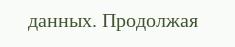данных. Продолжая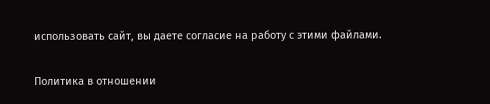использовать сайт, вы даете согласие на работу с этими файлами.

Политика в отношении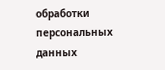обработки персональных данных